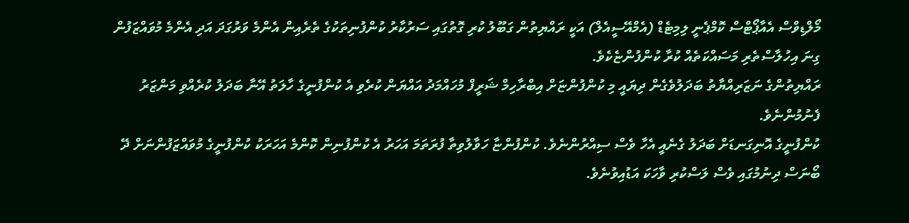މޯލްޑިވްސް އެއާޕޯޓްސް ކޮމްޕެނީ ލިމިޓެޑް (އެމްއޭސީއެލް) އަކީ ރައްޔިތުން ގަބޫލު ކުރި ގޮތުގައި ސަރުކާރު ކުންފުނިތަކުގެ ތެރެއިން އެންމެ ވަރުގަދަ އަދި އެންމެ މުވައްޒަފުން ގިނަ އިހުލާސްތެރި މަސައްކަތެއް ކުރާ ކުންފުންޏެކެވެ.
ރައްޔިތުންގެ ނަޒަރިއްޔާތު ބަދަލުވެގެން ދިޔައީ މި ކުންފުންޏަށް އިބްރާހިމް ޝަރީފް މުހައްމަދު އައްޔަން ކުރެވި އެ ކުންފުނީގެ ހާލަތު އޭނާ ބަދަލު ކުރެއްވި މަންޒަރު ފެނުމުންނެވެ.
ކުންފުނީގެ އޮނިގަނޑަށް ބަދަލު ގެނެއީ އެހާ ވެސް ސިއްރުންނެވެ. ކުންފުންޏާ ހަވާލުވިތާ ފުރަތަމަ އަހަރު އެ ކުންފުނިން ކޮންމެ އަހަރަކު ކުންފުނީގެ މުވައްޒަފުންނަށް ދޭ ބޯނަސް ދިނުމުގައި ވެސް ލަސްކުރި ވާހަކަ އަޑުއިވުނެވެ.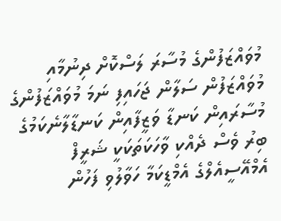މުވައްޒަފުންގެ މުސާރަ ލަސްކޮށް ދިނުމާއި މުވައްޒަފުން ސަލާން ޖަހައިފި ނަމަ މުވައްޒަފުންގެ މުސާރައިން ކަނޑާ ވަޒީފާއިން ކަނޑާލާނެކަމުގެ ބިރު ވެސް ދެއްކި ވާހަކަތަކަކީ ޝަރީފް އެމްއޭސީއެލްގެ އެމްޑީކަމާ ހަވާލުވި ފަހުން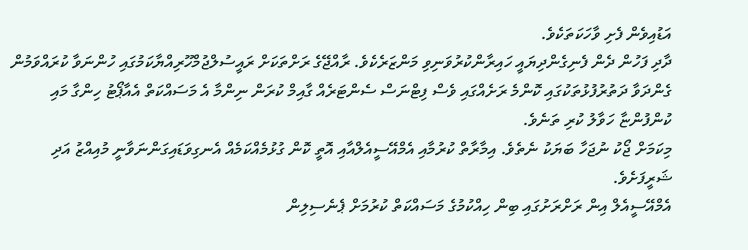އަޑުއިވެން ފެށި ވާހަކަތަކެވެ.
ދާދި ފަހުން ދެން ފެނިގެންދިޔައީ ހައިރާންކުރުވަނިވި މަންޒަރެކެވެ. ރާއްޖޭގެ ރަށްތަކަށް ރައީސުލްޖުމްހޫރިއްޔާކަމުގައި ހުންނަވާ ކުރައްވަމުން ގެންދަވާ ދަތުރުފުޅުތަކުގައި ކޮންމެ ރަށެއްގައި ވެސް ފިޓްނަސް ސެންޓަރެއް ގާއިމް ކުރަން ނިންމާ އެ މަސައްކަތް އެއާޕޯޓު ހިންގާ މައި ކުންފުންޏާ ހަވާލު ކުރި ތަނެވެ.
މިކަމަށް ޖޯކު ނުޖަހާ ބަޔަކު ނެތެވެ. އިމާރާތް ކުރުމާއި އެމްއޭސީއެލްއާއި އޮތީ ކޮން ގުޅުމެއްކަމެއް އެނގިވަޑައިގަންނަވާނީ މުއިއްޒު އަދި ޝަރީފަށެވެ.
އެމްއޭސީއެލް އިން ރަށްރަށުގައި ބިން ހިއްކުމުގެ މަސައްކަތް ކުރުމަށް ޕެނެސިލިން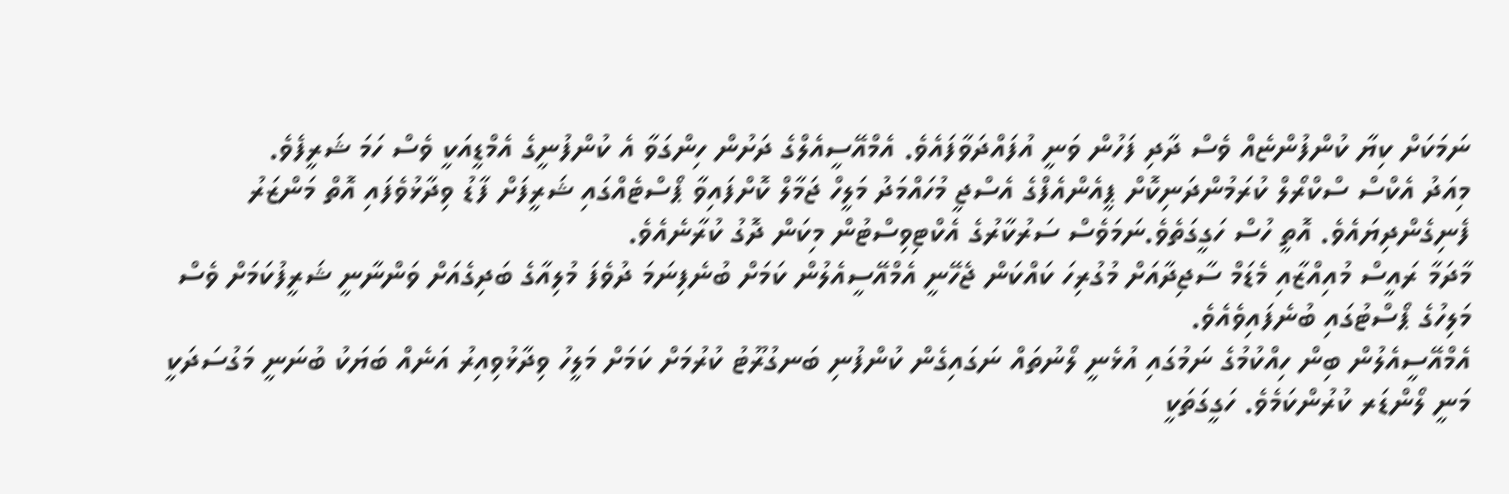ނަމަކަށް ކިޔާ ކުންފުންޏެއް ވެސް ދާދި ފަހުން ވަނީ އުފައްދަވާފައެވެ. އެމްއޭސީއެލްގެ ދަށުން ހިންގަވާ އެ ކުންފުނީގެ އެމްޑީއަކީ ވެސް ހަމަ ޝަރީފެވެ.
މިއަދު އެކްސް ސްކްރޯލް ކުރަމުންދަނިކޮށް ޕީއެންއެފްގެ އެސްޖީ މުހައްމަދު މަލީހް ޖަމާލް ކޮށްފައިވާ ޕޯސްޓެއްގައި ޝަރީފަށް ފާޑު ވިދާޅުވެފައި އޮތް މަންޒަރު ފެނިގެންދިޔައެވެ. އޮތީ ހުސް ހަގީގަތެވެ.ނަމަވެސް ސަރުކާރުގެ އެކްޓިވިސްޓުން މިކަން ދޮގު ކުރާނެއެވެ.
މާދަމާ ރައީސް މުއިއްޒާއި މެޑަމް ސާޖިދާއަށް މުގުރިހަ ކައްކަން ޖެހޭނީ އެމްއޭސީއެލުން ކަމަށް ބުނެފިނަމަ ދުވެފަ މުލިއާގެ ބަދިގެއަށް ވަންނާނީ ޝަރީފުކަމަށް ވެސް މަލިހުގެ ޕޯސްޓުގައި ބުނެފައިވެއެވެ.
އެމްއޭސީއެލުން ބިން ހިއްކުމުގެ ނަމުގައި އުޅެނީ ލޯނުތައް ނަގައިގެން ކުންފުނި ބަނގުރޫޓު ކުރުމަށް ކަމަށް މަލީހު ވިދާޅުވިއިރު އަނެއް ބަޔަކު ބުނަނީ މަގުސަދަކީ މަނީ ލޯންޑަރ ކުރުންކަމެވެ. ހަގީގަތަކީ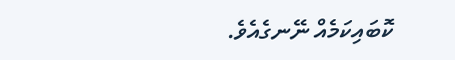ކޮބައިކަމެއް ނޭނގެއެވެ.